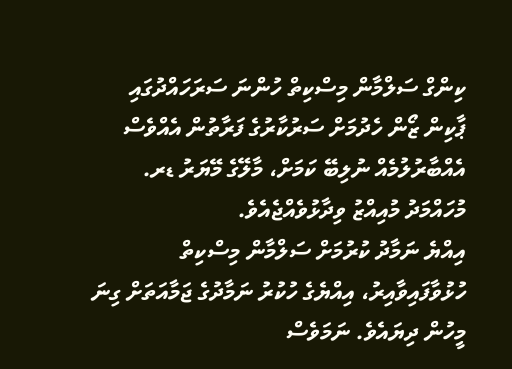ކިންގް ސަލްމާން މިސްކިތް ހުންނަ ސަރަހައްދުގައި ޕާކިން ޒޯން ހެދުމަށް ސަރުކާރުގެ ފަރާތުން އެއްވެސް އެއްބާރުލުމެއް ނުލިބޭ ކަމަށް، މާލޭގެ މޭޔަރު ޑރ. މުހައްމަދު މުއިއްޒު ވިދާޅުވެއްޖެއެވެ.
އިއްޔެ ނަމާދު ކުރުމަށް ސަލްމާން މިސްކިތް ހުޅުވާފައިވާއިރު، އިއްޔެގެ ހުކުރު ނަމާދުގެ ޖަމާއަތަށް ގިނަ މީހުން ދިޔައެވެ. ނަމަވެސް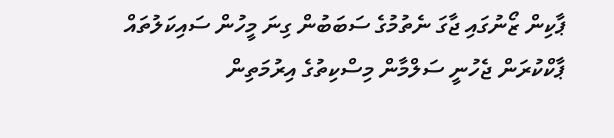ޕާކިން ޒޯނުގައި ޖާގަ ނެތުމުގެ ސަބަބުން ގިނަ މީހުން ސައިކަލުތައް ޕާކްކުރަން ޖެހުނީ ސަލްމާން މިސްކިތުގެ އިރުމަތިން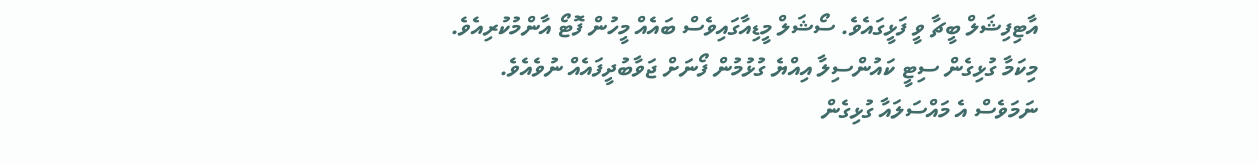އާޓިފިޝަލް ބީޗާ ވީ ފަޅީގައެވެ. ސޯޝަލް މީޑިއާގައިވެސް ބައެއް މީހުން ފޮޓޯ އާންމުކުރިއެވެ.
މިކަމާ ގުޅިގެން ސިޓީ ކައުންސިލާ އިއްޔެ ގުޅުމުން ފޯނަށް ޖަވާބުދީފައެއް ނުވެއެވެ.
ނަމަވެސް އެ މައްސަލައާ ގުޅިގެން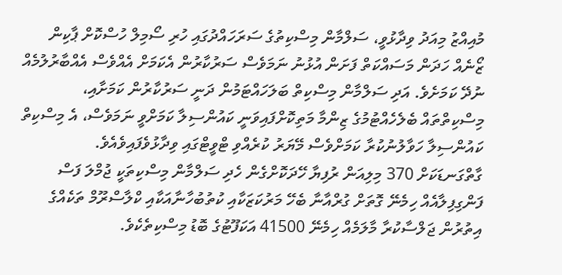މުއިއްޒު މިއަދު ވިދާޅުވީ، ސަލްމާން މިސްކިތުގެ ސަރަހައްދުގައި ހުރި ސޯމިލް ހުސްކޮށް ޕާކިން ޒޯނެއް ހަދަން މަސައްކަތް ފަށަން އުޅުނު ނަމަވެސް ސަރުކާރުން އެކަމަށް އެއްވެސް އެއްބާރުލުމެއް ނުދޭ ކަމަށެވެ. އަދި ސަލްމާން މިސްކިތް ބަލަހައްޓަމުން ދަނީ ސަރުކާރުން ކަމަށާއި، މިސްކިތްތައް ބެލެހެއްޓުމުގެ ޒިންމާ މަތިކޮށްފައިވަނީ ކައުންސިލާ ކަމަށްވީ ނަމަވެސް، އެ މިސްކިތް ކައުންސިލާ ހަވާލުނުކުރާ ކަމަށްވެސް މޭޔަރު ކުރެއްވި ޓްވީޓްގައި ވިދާޅުވެފައިވެއެވެ.
ގާތްގަނޑަކަށް 370 މިލިއަން ރުފިޔާ ހޭދަކޮށްގެން ހެދި ސަލްމާން މިސްކިތަކީ ޖުމްލަ ފަސް ފަންގިފިލާއެއް ހިމެނޭ ގޮތަށް ގުރްއާނާ ބެހޭ މަރުކަޒަކާއި ކުތުބުހާނާއަކާއި ކްލާސްރޫމް ތަކެއްގެ އިތުރުން ޖަލްސާކުރާ މާލަމެއް ހިމެނޭ 41500 އަކަފޫޓުގެ ބޮޑު މިސްކިތެކެވެ.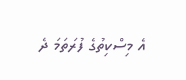އެ މިސްކިތުގެ ފުރަތަމަ ދެ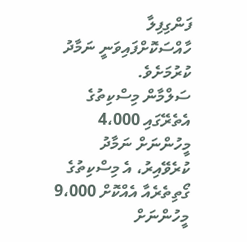ފަންގިފިލާ ހާއްސަކޮށްފައިވަނީ ނަމާދު ކުރުމަށެވެ.
ސަލްމާން މިސްކިތުގެ އެތެރޭގައި 4،000 މީހުންނަށް ނަމާދު ކުރެވޭއިރު، އެ މިސްކިތުގެ ގޯތިތެރެއާ އެއްކޮށް 9،000 މީހުންނަށް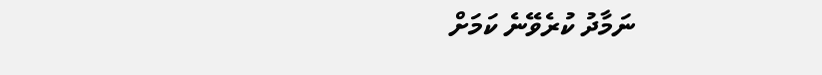ނަމާދު ކުރެވޭނެ ކަމަށް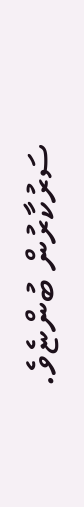ސަރުކާރުން ބުންޏެވެ.